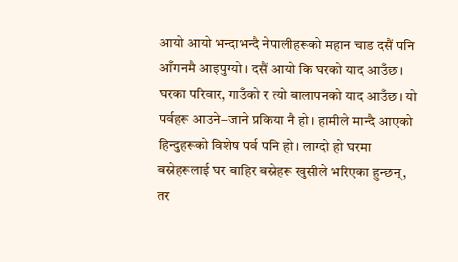आयो आयो भन्दाभन्दै नेपालीहरूको महान चाड दसैं पनि आँगनमै आइपुग्यो। दसैं आयो कि घरको याद आउँछ। घरका परिवार, गाउँको र त्यो बालापनको याद आउँछ। यो पर्वहरू आउने–जाने प्रकिया नै हो। हामीले मान्दै आएको हिन्दुहरूको विशेष पर्व पनि हो। लाग्दो हो घरमा बस्नेहरूलाई घर बाहिर बस्नेहरू खुसीले भरिएका हुन्छन्, तर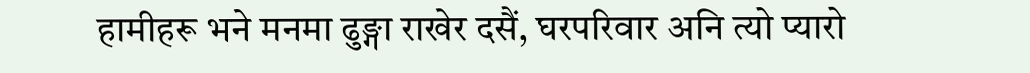हामीहरू भने मनमा ढुङ्गा राखेर दसैं, घरपरिवार अनि त्यो प्यारो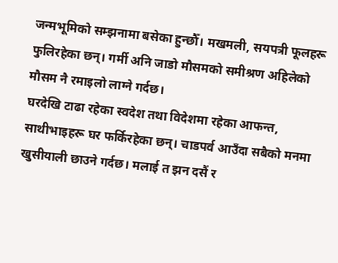जन्मभूमिको सम्झनामा बसेका हुन्छौँ। मखमली, सयपत्री फूलहरू फुलिरहेका छन्। गर्मी अनि जाडो मौसमको समीश्रण अहिलेको मौसम नै रमाइलो लाग्ने गर्दछ।
घरदेखि टाढा रहेका स्वदेश तथा विदेशमा रहेका आफन्त, साथीभाइहरू घर फर्किरहेका छन्। चाडपर्व आउँदा सबैको मनमा खुसीयाली छाउने गर्दछ। मलाई त झन दसैं र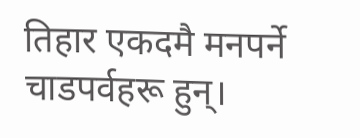तिहार एकदमै मनपर्ने चाडपर्वहरू हुन्।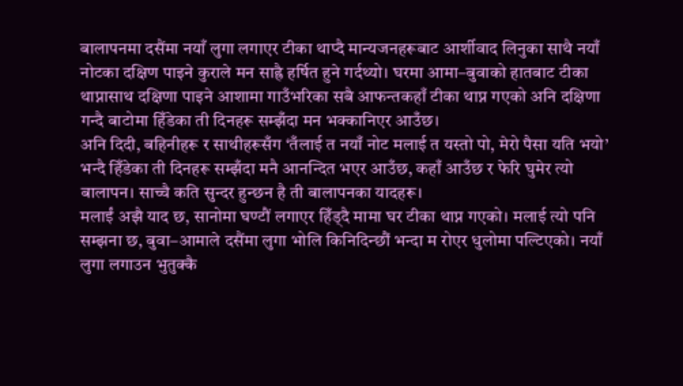बालापनमा दसैंमा नयाँ लुगा लगाएर टीका थाप्दै मान्यजनहरूबाट आर्शीवाद लिनुका साथै नयाँ नोटका दक्षिण पाइने कुराले मन साह्रै हर्षित हुने गर्दथ्यो। घरमा आमा–बुवाको हातबाट टीका थाप्नासाथ दक्षिणा पाइने आशामा गाउँभरिका सबै आफन्तकहाँ टीका थाप्न गएको अनि दक्षिणा गन्दै बाटोमा हिँडेका ती दिनहरू सम्झँदा मन भक्कानिएर आउँछ।
अनि दिदी, बहिनीहरू र साथीहरूसँग ‘तँलाई त नयाँ नोट मलाई त यस्तो पो, मेरो पैसा यति भयो’ भन्दै हिँडेका ती दिनहरू सम्झँदा मनै आनन्दित भएर आउँछ, कहाँ आउँछ र फेरि घुमेर त्यो बालापन। साच्चै कति सुन्दर हुन्छन है ती बालापनका यादहरू।
मलाईं अझै याद छ, सानोमा घण्टौं लगाएर हिँड्दै मामा घर टीका थाप्न गएको। मलाई त्यो पनि सम्झना छ, बुवा–आमाले दसैंमा लुगा भोलि किनिदिन्छौं भन्दा म रोएर धुलोमा पल्टिएको। नयाँ लुगा लगाउन भुतुक्कै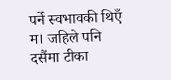पर्ने स्वभावकी थिएँ म। जहिले पनि दसैंमा टीका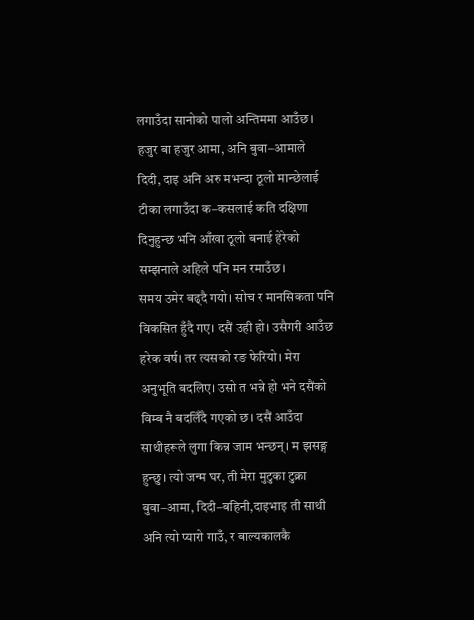लगाउँदा सानोको पालो अन्तिममा आउँछ। हजुर बा हजुर आमा, अनि बुवा–आमाले दिदी, दाइ अनि अरु मभन्दा ठूलो मान्छेलाई टीका लगाउँदा क–कसलाई कति दक्षिणा दिनुहुन्छ भनि आँखा ठूलो बनाई हेरेको सम्झनाले अहिले पनि मन रमाउँछ।
समय उमेर बढ्दै गयो। सोच र मानसिकता पनि विकसित हुँदै गए। दसैं उही हो। उसैगरी आउँछ हरेक वर्ष। तर त्यसको रङ फेरियो। मेरा अनुभूति बदलिए। उसो त भन्ने हो भने दसैंको विम्ब नै बदलिँदै गएको छ। दसैं आउँदा साथीहरूले लुगा किन्न जाम भन्छन्। म झसङ्ग हुन्छु। त्यो जन्म घर, ती मेरा मुटुका टुक्रा बुवा–आमा, दिदी–बहिनी,दाइभाइ ती साथी अनि त्यो प्यारो गाउँ, र बाल्यकालकै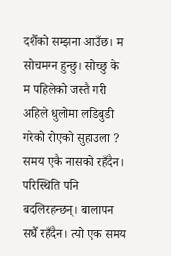दशैँको सम्झना आउँछ। म सोचमग्न हुन्छु। सोच्छु के म पहिलेको जस्तै गरी अहिले धुलोमा लडिबुडी गरेको रोएको सुहाउला ?
समय एकै नासको रहँदैन। परिस्थिति पनि बदलिरहन्छन्। बालापन सधैँ रहँदैन। त्यो एक समय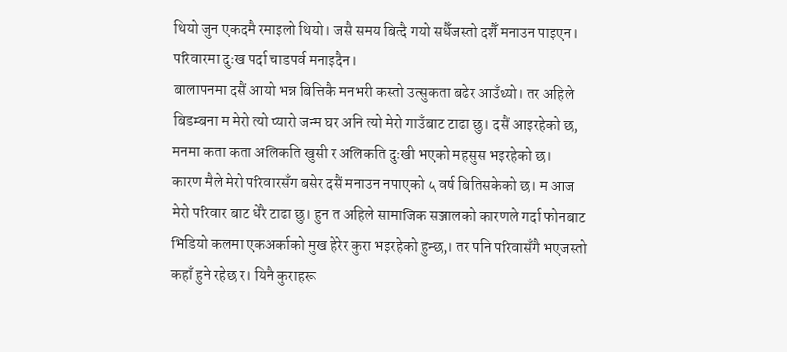थियो जुन एकदमै रमाइलो थियो। जसै समय बित्दै गयो सधैँजस्तो दशैँ मनाउन पाइएन। परिवारमा दुःख पर्दा चाडपर्व मनाइदैन।
बालापनमा दसैं आयो भन्न बित्तिकै मनभरी कस्तो उत्सुकता बढेर आउँथ्यो। तर अहिले बिडम्बना म मेरो त्यो प्यारो जन्म घर अनि त्यो मेरो गाउँबाट टाढा छु। दसैं आइरहेको छ, मनमा कता कता अलिकति खुसी र अलिकति दुःखी भएको महसुस भइरहेको छ।
कारण मैले मेरो परिवारसँग बसेर दसैं मनाउन नपाएको ५ वर्ष बितिसकेको छ। म आज मेरो परिवार बाट धेरै टाढा छु। हुन त अहिले सामाजिक सञ्जालको कारणले गर्दा फोनबाट भिडियो कलमा एकअर्काको मुख हेरेर कुरा भइरहेको हुन्छ,। तर पनि परिवासँगै भएजस्तो कहाँ हुने रहेछ र। यिनै कुराहरू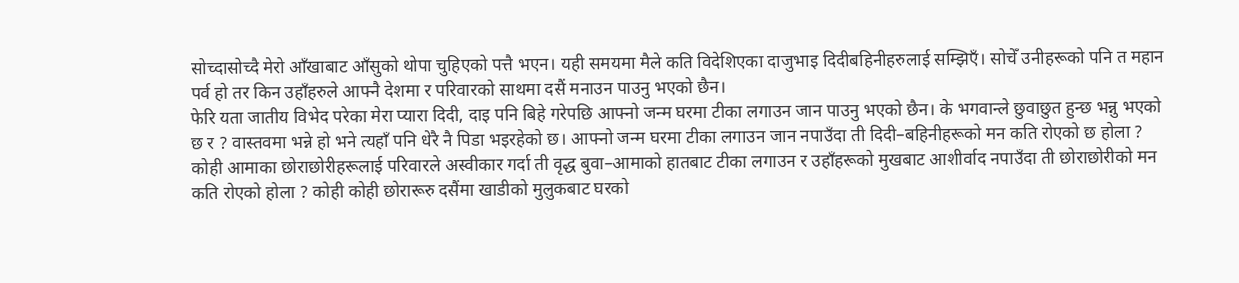सोच्दासोच्दै मेरो आँखाबाट आँसुको थोपा चुहिएको पत्तै भएन। यही समयमा मैले कति विदेशिएका दाजुभाइ दिदीबहिनीहरुलाई सम्झिएँ। सोचेँ उनीहरूको पनि त महान पर्व हो तर किन उहाँहरुले आफ्नै देशमा र परिवारको साथमा दसैं मनाउन पाउनु भएको छैन।
फेरि यता जातीय विभेद परेका मेरा प्यारा दिदी, दाइ पनि बिहे गरेपछि आफ्नो जन्म घरमा टीका लगाउन जान पाउनु भएको छैन। के भगवान्ले छुवाछुत हुन्छ भन्नु भएको छ र ? वास्तवमा भन्ने हो भने त्यहाँ पनि धेरै नै पिडा भइरहेको छ। आफ्नो जन्म घरमा टीका लगाउन जान नपाउँदा ती दिदी–बहिनीहरूको मन कति रोएको छ होला ? कोही आमाका छोराछोरीहरूलाई परिवारले अस्वीकार गर्दा ती वृद्ध बुवा–आमाको हातबाट टीका लगाउन र उहाँहरूको मुखबाट आशीर्वाद नपाउँदा ती छोराछोरीको मन कति रोएको होला ? कोही कोही छोरारूरु दसैंमा खाडीको मुलुकबाट घरको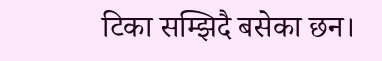टिका सम्झिदै बसेका छन।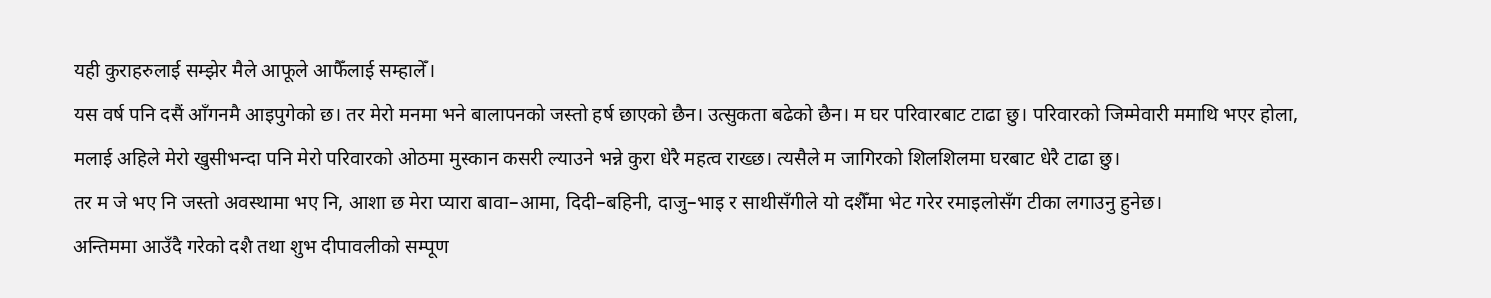यही कुराहरुलाई सम्झेर मैले आफूले आफैँलाई सम्हालेँ।
यस वर्ष पनि दसैं आँगनमै आइपुगेको छ। तर मेरो मनमा भने बालापनको जस्तो हर्ष छाएको छैन। उत्सुकता बढेको छैन। म घर परिवारबाट टाढा छु। परिवारको जिम्मेवारी ममाथि भएर होला, मलाई अहिले मेरो खुसीभन्दा पनि मेरो परिवारको ओठमा मुस्कान कसरी ल्याउने भन्ने कुरा धेरै महत्व राख्छ। त्यसैले म जागिरको शिलशिलमा घरबाट धेरै टाढा छु।
तर म जे भए नि जस्तो अवस्थामा भए नि, आशा छ मेरा प्यारा बावा–आमा, दिदी–बहिनी, दाजु–भाइ र साथीसँगीले यो दशैँमा भेट गरेर रमाइलोसँग टीका लगाउनु हुनेछ।
अन्तिममा आउँदै गरेको दशै तथा शुभ दीपावलीको सम्पूण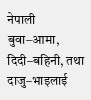नेपाली बुवा–आमा, दिदी–बहिनी, तथा दाजु–भाइलाई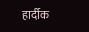हार्दीक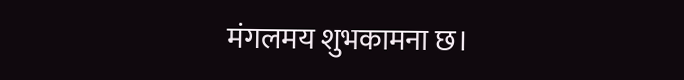मंगलमय शुभकामना छ।